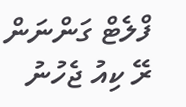ފްލެޓް ގަންނަން ރޭ ކިއު ޖެހުނު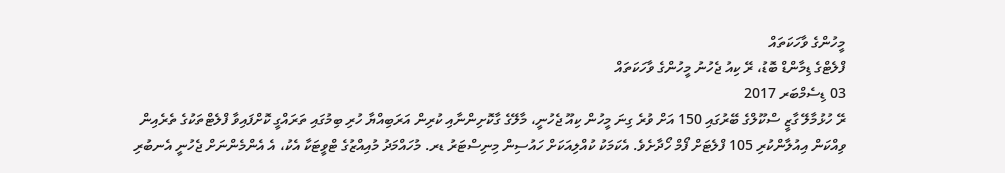މީހުންގެ ވާހަކަތައް
ފްލެޓްގެ ޑިމާންޑް ބޮޑު، ރޭ ކިއު ޖެހުނު މީހުންގެ ވާހަކަތައް
03 ޑިސެމްބަރ 2017
ރޭ ހުޅުމާލޭ ގާޒީ ސްކޫލްގެ ބޭރުގައި 150 އަށް ވުރެ ގިނަ މީހުން ކިއޫ ޖެހުނީ، މާލޭގެ ގާކޮށިންނާއި ކުރިން އަރަބިއްޔާ ހުރި ބިމުގައި ތަރައްގީ ކޮށްފައިވާ ފްލެޓްތަކުގެ ތެރެއިން ވިއްކަން އިއުލާންކުރި 105 ފްލެޓަށް ފޯމް ހޯދާށެވެ. އެކަމަކު ކުއްލިއަކަށް ހައުސިން މިނިސްޓަރު ޑރ. މުހައްމަދު މުއިއްޒުގެ ޓްވީޓަކާ އެކު، އެ އެންމެންނަށް ޖެހުނީ އެނބުރި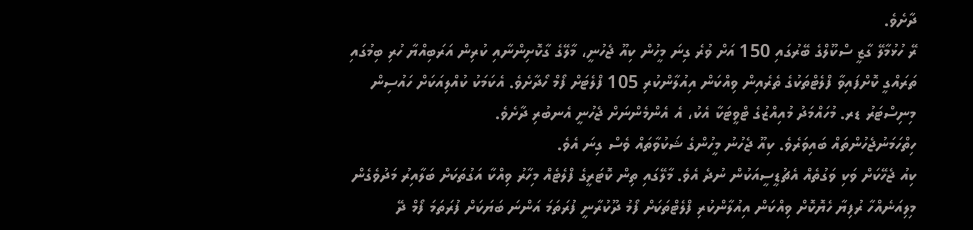ދާށެވެ.
ރޭ ހުޅުމާލޭ ގާޒީ ސްކޫލްގެ ބޭރުގައި 150 އަށް ވުރެ ގިނަ މީހުން ކިއޫ ޖެހުނީ، މާލޭގެ ގާކޮށިންނާއި ކުރިން އަރަބިއްޔާ ހުރި ބިމުގައި ތަރައްގީ ކޮށްފައިވާ ފްލެޓްތަކުގެ ތެރެއިން ވިއްކަން އިއުލާންކުރި 105 ފްލެޓަށް ފޯމް ހޯދާށެވެ. އެކަމަކު ކުއްލިއަކަށް ހައުސިން މިނިސްޓަރު ޑރ. މުހައްމަދު މުއިއްޒުގެ ޓްވީޓަކާ އެކު، އެ އެންމެންނަށް ޖެހުނީ އެނބުރި ދާށެވެ.
ހިތްހަމަނުޖެހުންތައް ބައިވަރެވެ. ކިއޫ ޖެހުނު މީހުންގެ ޝަކުވާތައް ވެސް ގިނަ އެވެ.
ކިއު ޖެހޭކަށް ވަކި ވަގުތެއް އެޗުޑީސީއަކުން ނުދެ އެވެ. މާލޭގައި ތިން ކޮޓަރީގެ ފްލެޓެއް މިހާރު ވިއްކާ އަގުތަކަށް ބަލާއިރު މަދުވެގެން މިލިއަނެއްހާ ރުފިޔާ ހެޔޮކޮށް ވިއްކަން އިއުލާންކުރި ފްލެޓްތަކަށް ފޯމު ދޫކުރާނީ ފުރަތަމަ އަންނަ ބަޔަކަށް ފުރަތަމަ ފޯމް ދޭ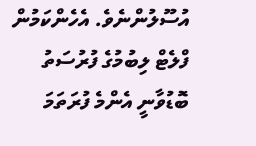އުސޫލުންނެވެ. އެހެންކަމުން ފްލެޓް ލިބުމުގެ ފުރުސަތު ބޮޑުވާނީ އެންމެ ފުރަތަމަ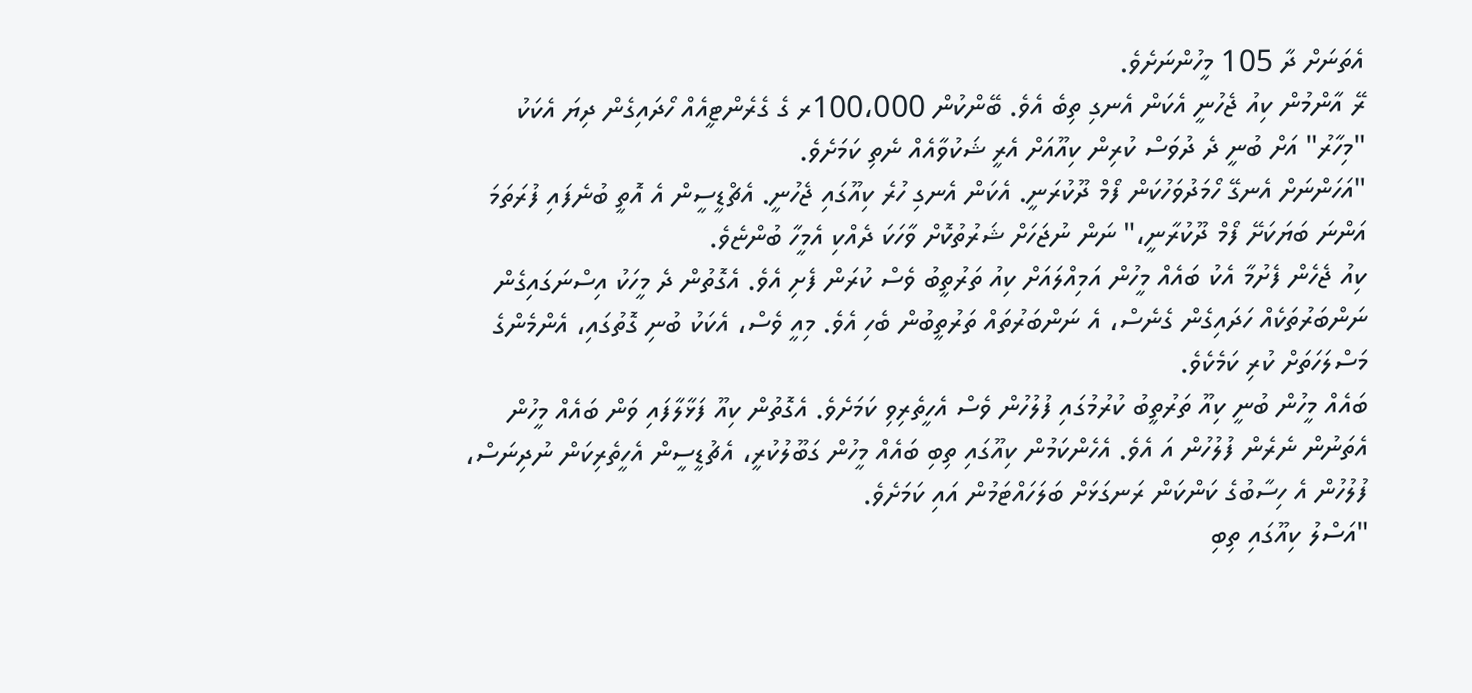އެތަނަށް ދާ 105 މީހުންނަށެވެ.
ރޭ އާންމުން ކިއު ޖެހުނީ އެކަން އެނގި ތިބެ އެވެ. ބޭންކުން 100،000ރ ގެ ގެރެންޓީއެއް ހޯދައިގެން ދިޔަ އެކަކު "މިހާރު" އަށް ބުނީ ދެ ދުވަސް ކުރިން ކިއޫއަށް އެރީ ޝަކުވާއެއް ނެތި ކަމަށެވެ.
"އަހަންނަށް އެނގޭ ހޯމަދުވަހުކަން ފޯމް ދޫކުރަނީ. އެކަން އެނގި ހުރެ ކިއޫގައި ޖެހުނީ. އެޗްޑީސީން އެ އޮތީ ބުނެފައި ފުރަތަމަ އަންނަ ބަޔަކަށޭ ފޯމް ދޫކުރާނީ،" ނަން ނުޖަހަށް ޝަރުތުކޮށް ވާހަކަ ދެއްކި އެމީހާ ބުންޏެވެ.
ކިއު ޖެހެން ފެށުމާ އެކު ބައެއް މީހުން އަމިއްލައަށް ކިއު ތަރުތީބު ވެސް ކުރަން ފެށި އެވެ. އެގޮތުން ދެ މީހަކު އިސްނަގައިގެން ނަންބަރުތަކެއް ހަދައިގެން ގެނެސް، އެ ނަންބަރުތައް ތަރުތީބުން ބެހި އެވެ. މިއީ ވެސް، އެކަކު ބުނި ގޮތުގައި، އެންމެންގެ މަސްލަހަތަށް ކުރި ކަމެކެވެ.
ބައެއް މީހުން ބުނީ ކިއޫ ތަރުތީބު ކުރުމުގައި ފުލުހުން ވެސް އެހީތެރިވި ކަމަށެވެ. އެގޮތުން ކިއޫ ފަޅާލާފައި ވަން ބައެއް މީހުން އެތަނުން ނެރެން ފުލުހުން އަ އެވެ. އެހެންކަމުން ކިއޫގައި ތިބި ބައެއް މީހުން ގަބޫލުކުރީ، އެޗުޑީސީން އެހީތެރިކަން ނުދިނަސް، ފުލުހުން އެ ހިސާބުގެ ކަންކަން ރަނގަޅަށް ބަލަހައްޓަމުން އައި ކަމަށެވެ.
"އަސްލު ކިއޫގައި ތިބި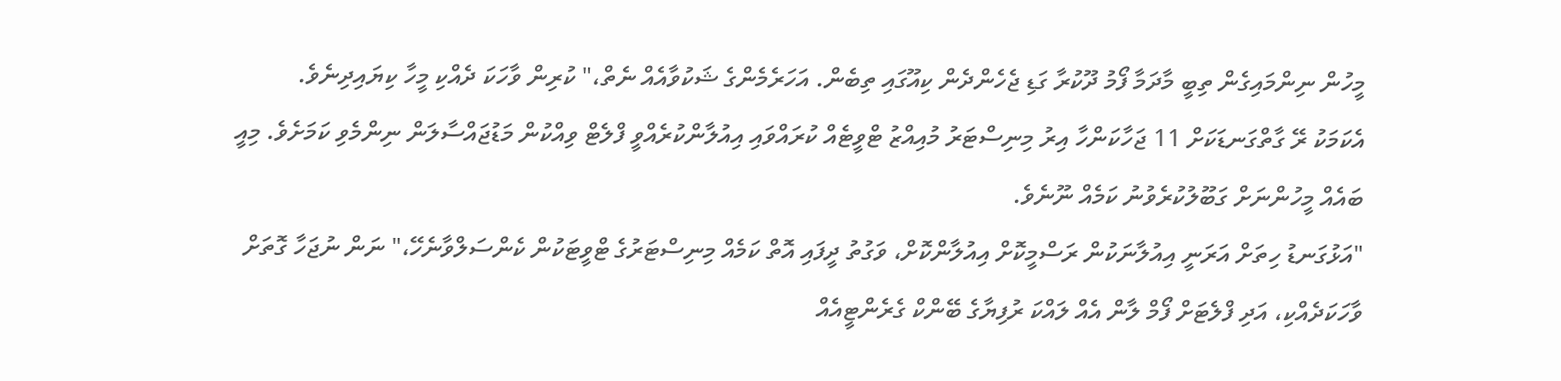މީހުން ނިންމައިގެން ތިބީ މާދަމާ ފޯމު ދޫކުރާ ގަޑި ޖެހެންދެން ކިއޫގައި ތިބެން. އަހަރެމެންގެ ޝަކުވާއެއް ނެތް،" ކުރިން ވާހަކަ ދެއްކި މީހާ ކިޔައިދިނެވެ.
އެކަމަކު ރޭ ގާތްގަނޑަކަށް 11 ޖަހާކަންހާ އިރު މިނިސްޓަރު މުއިއްޒު ޓްވީޓެއް ކުރައްވައި އިއުލާންކުރެއްވީ ފްލެޓް ވިއްކުން މަޑުޖައްސާލަން ނިންމެވި ކަމަށެވެ. މިއީ ބައެއް މީހުންނަށް ގަބޫލުކުރެވުނު ކަމެއް ނޫނެވެ.
"އަޅުގަނޑު ހިތަށް އަރަނީ އިއުލާނަކުން ރަސްމީކޮށް އިއުލާންކޮށް، ވަގުތު ދީފައި އޮތް ކަމެއް މިނިސްޓަރުގެ ޓްވީޓަކުން ކެންސަލްވާނެހޭ،" ނަން ނުޖަހާ ގޮތަށް ވާހަކަދެއްކި، އަދި ފްލެޓަށް ފޯމް ލާން އެއް ލައްކަ ރުފިޔާގެ ބޭންކް ގެރެންޓީއެއް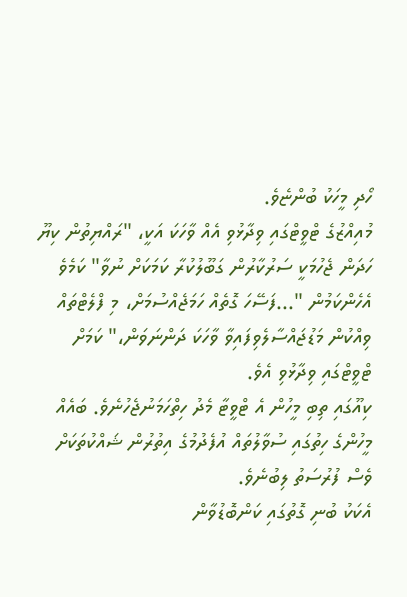ހޯދި މީހަކު ބުންޏެވެ.
މުއިއްޒުގެ ޓްވީޓްގައި ވިދާޅުވި އެއް ވާހަކަ އަކީ، "ރައްޔިތުން ކިޔޫ ހަދަން ޖެހުމަކީ ސަރުކާރުން ގަބޫލުކުރާ ކަމަކަށް ނުވާ" ކަމެވެ އެހެންކަމުން "...ފަސޭހަ ގޮތެއް ހަމަޖެއްސުމަށް، މި ފްލެޓްތައް ވިއްކުން މަޑުޖައްސާލެވިފައިވާ ވާހަކަ ދަންނަވަން،" ކަމަށް ޓްވީޓްގައި ވިދާޅުވި އެވެ.
ކިއޫގައި ތިބި މީހުން އެ ޓްވީޓާ މެދު ހިތްހަމަނުޖެހުނެވެ. ބައެއް މީހުންގެ ހިތުގައި ސުވާލުތައް އުފެދުމުގެ އިތުރުން ޝައްކުތަކަށް ވެސް ފުރުސަތު ލިބުނެވެ.
އެކަކު ބުނި ގޮތުގައި ކަންބޮޑުވާން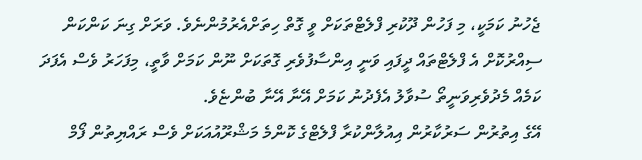ޖެހުނު ކަމަކީ، މި ފަހުން ދޫކުރި ފްލެޓްތަކަށް ވީ ގޮތް ހިތަށްއެރުމުންނެވެ. ވަރަށް ގިނަ ކަންކަން ސިއްރުކޮށް އެ ފްލެޓްތައް ދީފައި ވަނީ އިންސާފުވެރި ގޮތަކަށް ނޫން ކަމަށް ވާތީ، މިފަހަރު ވެސް އެފަދަ ކަމެއް މެދުވެރިވަނީތޯ ސުވާލު އެފެދުނު ކަމަށް އޭނާ އޭނާ ބުންޏެވެ.
އޭގެ އިތުރުން ސަރުކާރުން އިއުލާންކުރާ ފްލެޓްގެ ކޮންމެ މަޝްރޫއުއަކަށް ވެސް ރައްޔިތުން ފޯމް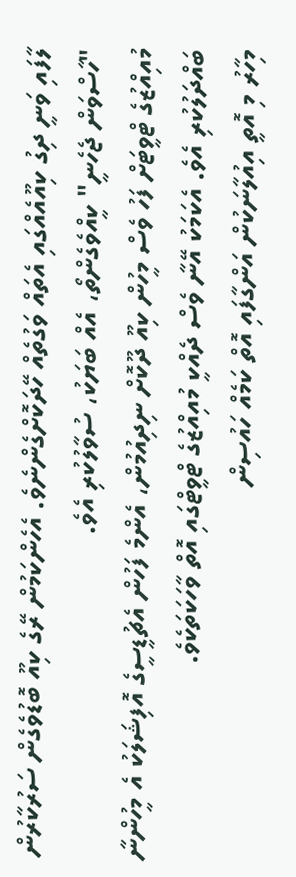ލާފައި ވަނީ ދިގު ކިއޫއެއްގައި އެތައް ވަގުތެއް ހޭދަކޮށްގެންނެވެ. އެހެންކަމުން ރޭގެ ކިއޫ ބޮޑުވެގެން ސަރުކާރުން "ހާސްވަން ޖެހެނީ" ކީއްވެގެންތޯ، އެއް ބަޔަކު، ސުވާލުކުރި އެވެ.
މުއިއްޒުގެ ޓްވީޓަށް ފަހު ވެސް މީހުން ކިއޫ ދޫކޮށް ނިދިއުމުން، އެންމެ ފަހުން އެޗުޑީސީގެ އޮފިޝަލަކު އެ މީހުންނާ ބައްދަލުކުރި އެވެ. އެކަމަކު އޭނާ ވެސް ދެއްކީ މުއިއްޒުގެ ޓްވީޓްގައި އޮތް ވާހަކަތަކެވެ.
މިހާރު މި އޮތީ އިއުލާނަކުން އަންގާފައި އޮތް ކަމެއް ހައުސިން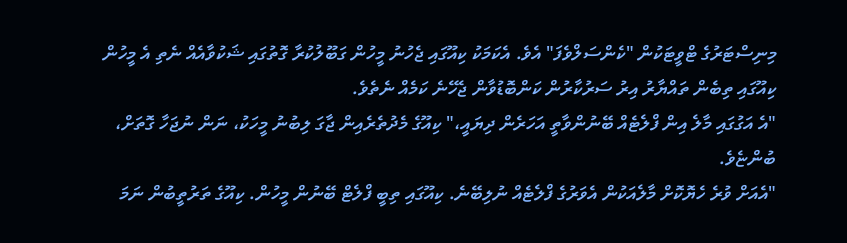މިނިސްޓަރުގެ ޓްވީޓަކުން "ކެންސަލްވެފަ" އެވެ. އެކަމަކު ކިއޫގައި ޖެހުނު މީހުން ގަބޫލުކުރާ ގޮތުގައި ޝަކުވާއެއް ނެތި އެ މީހުން ކިއޫގައި ތިބެން ތައްޔާރު އިރު ސަރުކާރުން ކަންބޮޑުވާން ޖެހޭނެ ކަމެއް ނެތެވެ.
"އެ އަގުގައި މާލެ އިން ފްލެޓެއް ބޭނުންވާތީ އަހަރެން ދިޔައީ،" ކިއޫގެ މެދުތެރެއިން ޖާގަ ލިބުނު މީހަކު، ނަން ނުޖަހާ ގޮތަށް، ބުންޏެވެ.
"އެއަށް ވުރެ ހެޔޮކޮށް މާލެއަކުން އެވަރުގެ ފްލެޓެއް ނުލިބޭނެ. ކިއޫގައި ތިބީ ފްލެޓް ބޭނުން މީހުން. ކިއޫގެ ތަރުތީބުން ނަމަ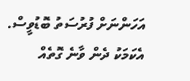އަހަންނަށް ފުރުސަތު ބޮޑުވީސް. އެކަމަކު ދެން ވާނެ ގޮތެއް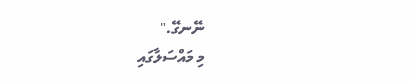ނޭނގޭ."
މި މައްސަލާގައި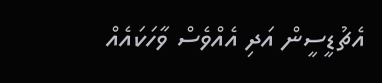އެޗުޑީސީން އަދި އެއްވެސް ވާހަކައެއް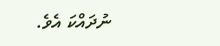ނުދައްކަ އެވެ.